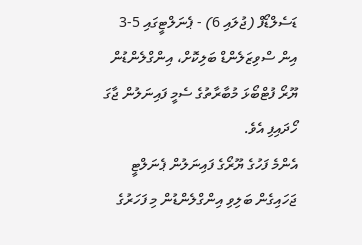ޑަސެލްޑޯފް (ޖުލައި 6) - ޕެނަލްޓީގައި 5-3 އިން ސްވިޒަލެންޑް ބަލިކޮށް، އިންގްލެންޑުން ޔޫރޯ ފުޓްބޯޅަ މުބާރާތުގެ ސެމީ ފައިނަލުން ޖާގަ ހޯދައިފި އެވެ.
އެންމެ ފަހުގެ ޔޫރޯގެ ފައިނަލުން ޕެނަލްޓީ ޖަހައިގެން ބަލިވި އިންގްލެންޑުން މި ފަހަރުގެ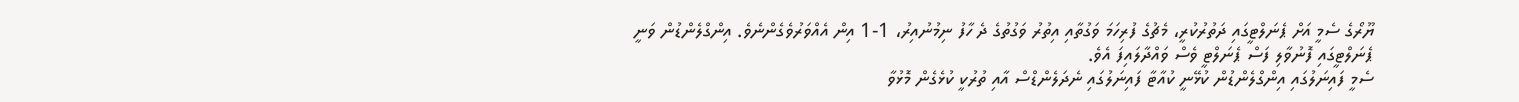ޔޫރޯގެ ސެމީ އަށް ޕެނަލްޓީގައި ދަތުރުކުރީ، މެޗުގެ ފުރިހަމަ ވަގުތާއި އިތުރު ވަގުތުގެ ދެ ހާފު ނިމުނުއިރު، 1-1 އިން އެއްވަރުވެގެންނެވެ. އިންގްލެންޑުން ވަނީ ޕެނަލްޓީގައި ފޮނުވާލި ފަސް ޕެނަލްޓީ ވެސް ވައްދާލައިފަ އެވެ.
ސެމީ ފައިނަލުގައި އިންގްލެންޑުން ކުޅޭނީ ކުއާޓާ ފައިނަލުގައި ނެދަލެންޑްސް އާއި ތުރުކީ ކުޅެގެން މޮޅުވާ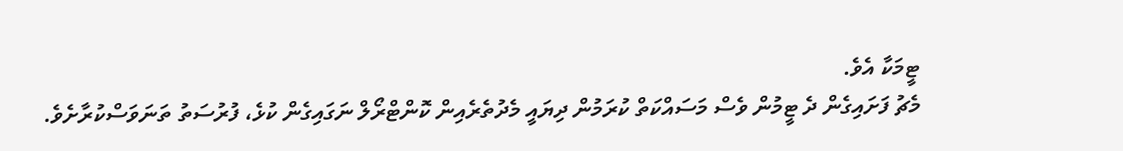ޓީމަކާ އެވެ.
މެޗު ފަށައިގެން ދެ ޓީމުން ވެސް މަސައްކަތް ކުރަމުން ދިޔައީ މެދުތެރެއިން ކޮންޓްރޯލް ނަގައިގެން ކުޅެ، ފުރުސަތު ތަނަވަސްކުރާށެވެ.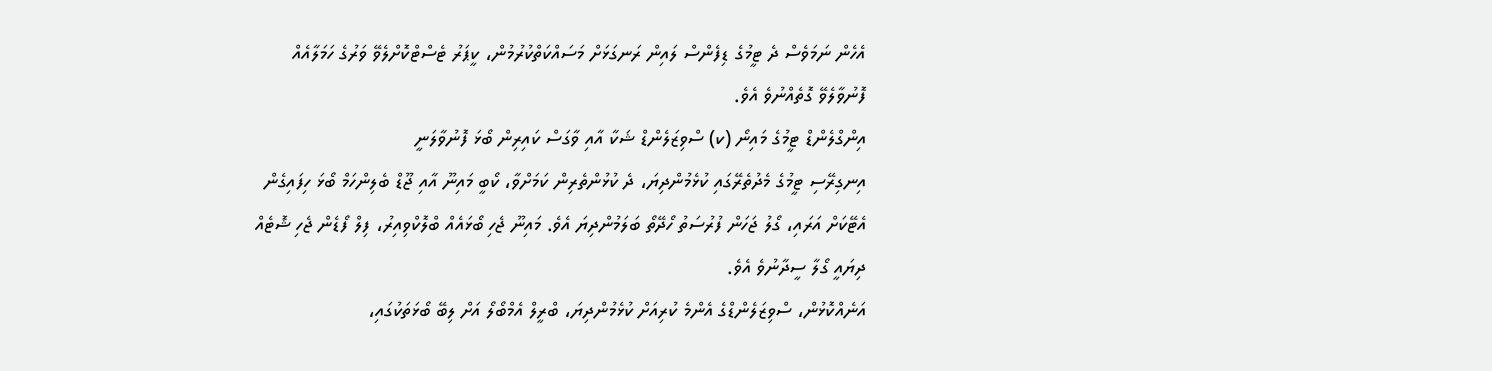އެހެން ނަމަވެސް ދެ ޓީމުގެ ޑިފެންސް ލައިން ރަނގަޅަށް މަސައްކަތްކުރުމުން، ކީޕަރު ޓެސްޓްކޮށްލެވޭ ވަރުގެ ހަމަލާއެއް ފޮނުވާލެވޭ ގޮތެއްނުވެ އެވެ.
އިންގްލެންޑް ޓީމުގެ މައިނޯ (ކ) ސްވިޒަލެންޑް ޝަކާ އާއި ވާގަސް ކައިރިން ބޯޅަ ފޮނުވާލަނީ
އިނގިރޭސި ޓީމުގެ މެދުތެރޭގައި ކުޅެމުންދިޔަ، ދެ ކުޅުންތެރިން ކަމަށްވާ، ކޯބީ މައިނޫ އާއި ޖޫޑް ބެލިންހަމް ބޯޅަ ހިފައިގެން އެޓޭކަށް އަރައި، ގޯލު ޖަހަން ފުރުސަތު ހޯދޭތޯ ބަލަމުންދިޔަ އެވެ. މައިނޫ ޖެހި ބޯޅައެއް ބްލޮކްވިއިރު، ފިލް ފޯޑެން ޖެހި ޝޮޓެއް ދިޔައީ ގޯލާ ސީދާނުވެ އެވެ.
އަނެއްކޮޅުން، ސްވިޒަލެންޑްގެ އެންމެ ކުރިއަށް ކުޅެމުންދިޔަ، ބްރީލް އެމްބޯލޯ އަށް ލިބޭ ބޯޅަތަކުގައި،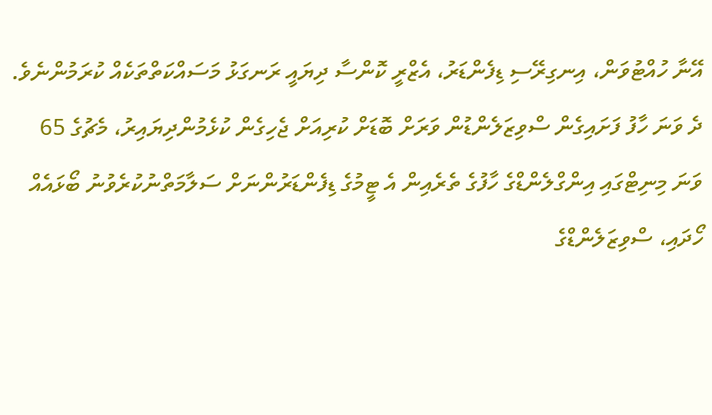އޭނާ ހުއްޓުވަން، އިނގިރޭސި ޑިފެންޑަރު، އެޒްރީ ކޮންސާ ދިޔައީ ރަނގަޅު މަސައްކަތްތަކެއް ކުރަމުންނެވެ.
ދެ ވަނަ ހާފު ފަށައިގެން ސްވިޒަލެންޑުން ވަރަށް ބޮޑަށް ކުރިއަށް ޖެހިގެން ކުޅެމުންދިޔައިރު، މެޗުގެ 65 ވަނަ މިނިޓްގައި އިންގްލެންޑްގެ ހާފުގެ ތެރެއިން އެ ޓީމުގެ ޑިފެންޑަރުންނަށް ސަލާމަތްނުކުރެވުނު ބޯޅައެއް ހޯދައި، ސްވިޒަލެންޑްގެ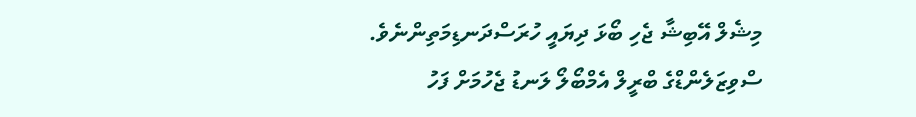މިޝެލް އޭބިޝާ ޖެހި ބޯޅަ ދިޔައީ ހުރަސްދަނޑިމަތިންނެވެ.
ސްވިޒަލެންޑްގެ ބްރީލް އެމްބޯލޯ ލަނޑު ޖެހުމަށް ފަހު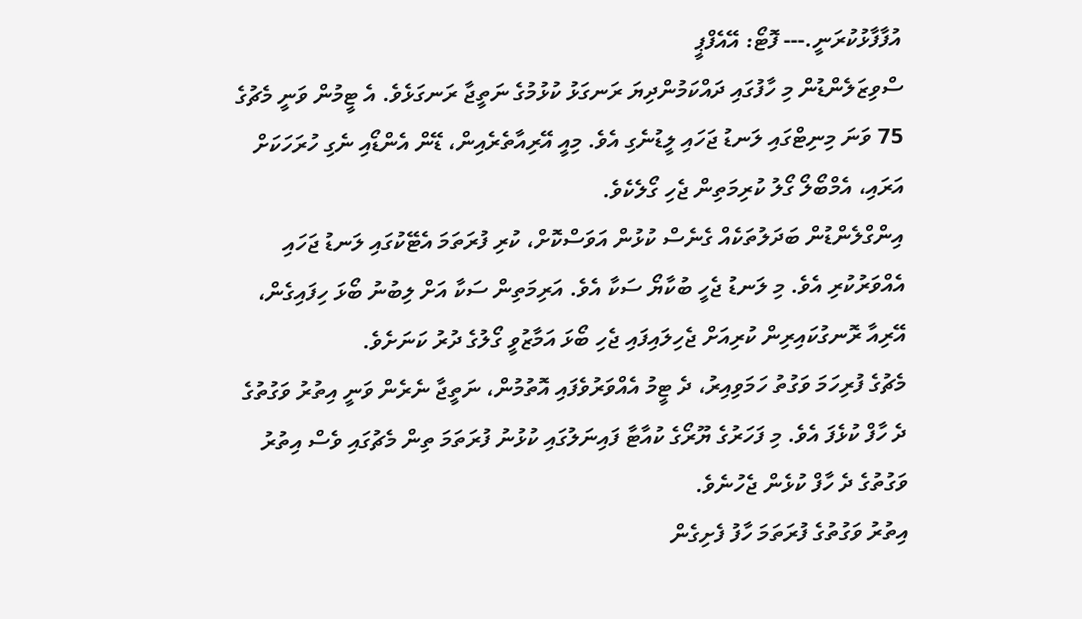އުފާފާޅުކުރަނީ.--- ފޮޓޯ: އޭއެފްޕީ
ސްވިޒަލެންޑުން މި ހާފުގައި ދައްކަމުންދިޔަ ރަނގަޅު ކުޅުމުގެ ނަތީޖާ ރަނގަޅެވެ. އެ ޓީމުން ވަނީ މެޗުގެ 75 ވަނަ މިނިޓްގައި ލަނޑު ޖަހައި ލީޑުނެގި އެވެ. މިއީ އޭރިއާތެރެއިން، ޑޭން އެންޑޯއި ނެގި ހުރަހަކަށް އަރައި، އެމްބޯލޯ ގޯލު ކުރިމަތިން ޖެހި ގޯލެކެވެ.
އިންގްލެންޑުން ބަދަލުތަކެއް ގެނެސް ކުޅުން އަވަސްކޮށް، ކުރި ފުރަތަމަ އެޓޭކުގައި ލަނޑު ޖަހައި އެއްވަރުކުރި އެވެ. މި ލަނޑު ޖެހީ ބުކާޔޯ ސަކާ އެވެ. އަރިމަތިން ސަކާ އަށް ލިބުނު ބޯޅަ ހިފައިގެން، އޭރިއާ ރޮނގުކައިރިން ކުރިއަށް ޖެހިލައިފައި ޖެހި ބޯޅަ އަމާޒުވީ ގޯލުގެ ދުރު ކަނަށެވެ.
މެޗުގެ ފުރިހަމަ ވަގުތު ހަމަވިއިރު، ދެ ޓީމު އެއްވަރުވެފައި އޮތުމުން، ނަތީޖާ ނެރެން ވަނީ އިތުރު ވަގުތުގެ ދެ ހާފް ކުޅެފަ އެވެ. މި ފަހަރުގެ ޔޫރޯގެ ކުއާޓާ ފައިނަލުގައި ކުޅުނު ފުރަތަމަ ތިން މެޗުގައި ވެސް އިތުރު ވަގުތުގެ ދެ ހާފް ކުޅެން ޖެހުނެވެ.
އިތުރު ވަގުތުގެ ފުރަތަމަ ހާފު ފެށިގެން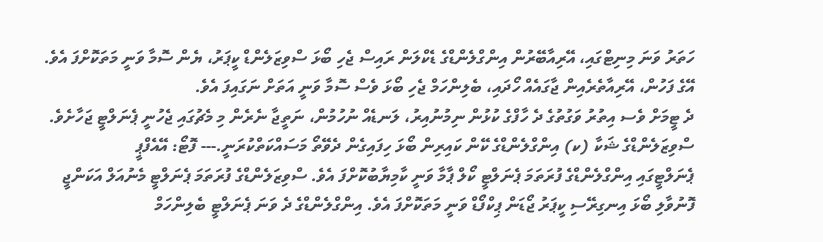ހަތަރު ވަނަ މިނިޓްގައި، އޭރިއާބޭރުން އިންގްލެންޑްގެ ޑެކްލަން ރައިސް ޖެހި ބޯޅަ ސްވިޒަލެންޑް ކީޕަރު، ޔެން ސޮމާ ވަނީ މަތަކޮށްފަ އެވެ. އޭގެ ފަހުން، އޭރިއާތެރެއިން ޖާގައެއް ހޯދައި، ބެލިންހަމް ޖެހި ބޯޅަ ވެސް ސޮމާ ވަނީ އަތަށް ނަގައިފަ އެވެ.
ދެ ޓީމަށް ވެސ އިތުރު ވަގުތުގެ ދެ ހާފްގެ ކުޅުން ނިމުނުއިރު، ލަނޑެއް ނުހުމުން، ނަތީޖާ ނެރެން މި މެޗުގައި ޖެހުނީ ޕެނަލްޓީ ޖަހާށެވެ.
ސްވިޒަލެންޑްގެ ޝަކާ (ކ) އިންގްލެންޑްގެ ކޭން ކައިރިން ބޯޅަ ހިފައިގެން ދެވޭތޯ މަސައްކަތްކުރަނީ.--- ފޮޓޯ: އޭއެފްޕީ
ޕެނަލްޓީގައި އިންގްލެންޑްގެ ފުރަތަމަ ޕެނަލްޓީ ކޯލް ޕާމާ ވަނީ ކާމިޔާބުކޮށްފަ އެވެ. ސްވިޒަލެންޑްގެ ފުރަތަމަ ޕެނަލްޓީ މެނުއަލް އަކަންޖީ ފޮނުވާލި ބޯޅަ އިނގިރޭސި ކީޕަރު ޖޯޑަން ޕިކްފޯޑް ވަނީ މަތަކޮށްފަ އެވެ. އިންގްލެންޑްގެ ދެ ވަނަ ޕެނަލްޓީ ބެލިންހަމް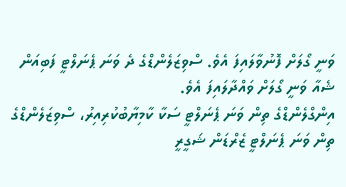ވަނީ ގޯލަށް ފޮނުވާލައިފަ އެވެ. ސްވިޒަލެންޑްގެ ދެ ވަނަ ޕެނަލްޓީ ފަބިއަން ޝެއާ ވަނީ ގޯލަށް ވައްދާލައިފަ އެވެ.
އިންގްލެންޑްގެ ތިން ވަނަ ޕެނަލްޓީ ސަކާ ކާމިޔާބުކުރިއިރު، ސްވިޒަލެންޑްގެ ތިން ވަނަ ޕެނަލްޓީ ޒެރްޑަން ޝަގީރީ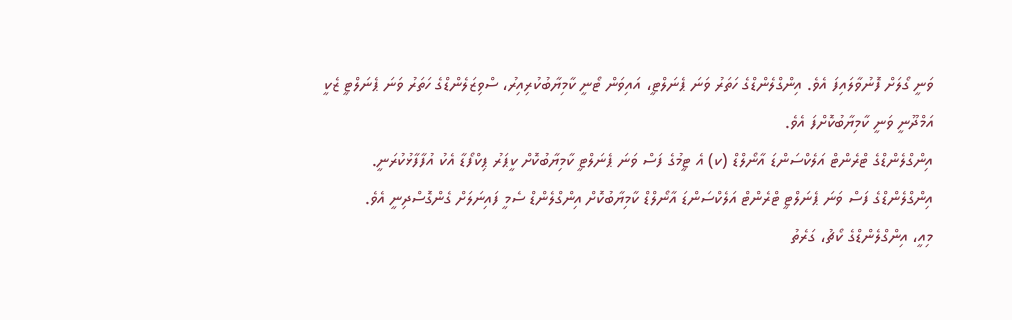ވަނީ ގޯލަށް ފޮނުވާލައިފަ އެވެ. އިންގްލެންޑްގެ ހަތަރު ވަނަ ޕެނަލްޓީ، އައިވަން ޓޯނީ ކާމިޔާބުކުރިއިރު، ސްވިޒަލެންޑްގެ ހަތަރު ވަނަ ޕެނަލްޓީ ޒެކީ އަމްދޫނީ ވަނީ ކާމިޔާބުކޮށްފަ އެވެ.
އިންގްލެންޑްގެ ޓްރެންޓް އަލެކްސަންޑަ އާނޯލްޑް (ކ) އެ ޓީމުގެ ފަސް ވަނަ ޕެނަލްޓީ ކާމިޔާބުކޮށް ކީޕަރު ޕިކްފޯޑާ އެކު އުފާފާޅުކުރަނީ.
އިންގްލެންޑްގެ ފަސް ވަނަ ޕެނަލްޓީ ޓްރެންޓް އަލެކްސަންޑަ އާނޯލްޑް ކާމިޔާބުކޮށް އިންގްލެންޑް ސެމީ ފައިނަލަށް ގެންގޮސްދިނީ އެވެ.
މިއީ، އިންގްލެންޑްގެ ކޯޗު، ގަރެތު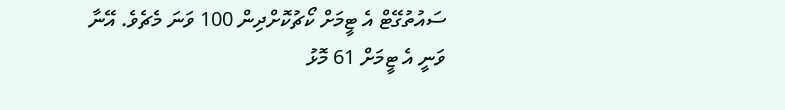ސައުތުގޭޓް އެ ޓީމަށް ކޯޗުކޮށްދިން 100 ވަނަ މެޗެވެ. އޭނާ ވަނީ އެ ޓީމަށް 61 މޮޅު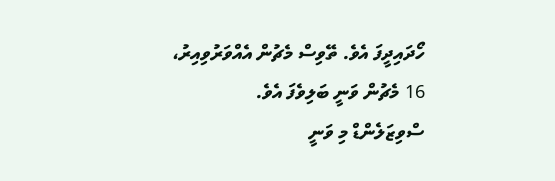ހޯދައިދީފަ އެވެ. ތޭވިސް މެޗުން އެއްވަރުވިއިރު، 16 މެޗުން ވަނީ ބަލިވެފަ އެވެ.
ސްވިޒަލެންޑް މި ވަނީ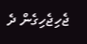ޖެހިޖެހިގެން ދެ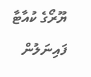ޔޫރޯގެ ކުއާޓާ ފައިނަލުން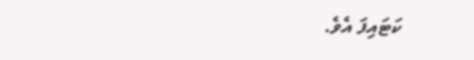ކަޓައިފަ އެވެ.